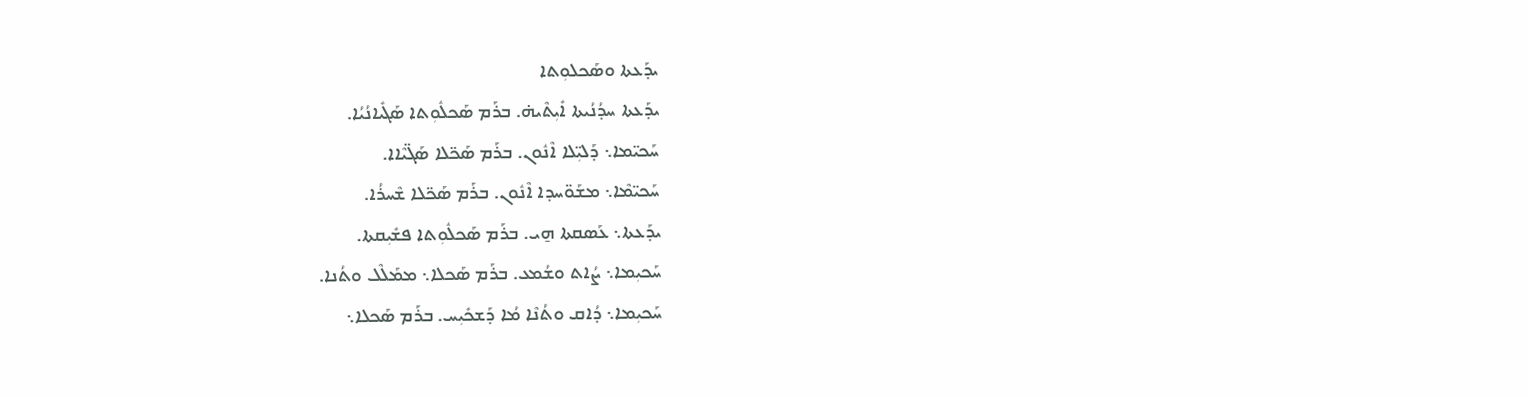ܝܕܰܥܬܐ ܘܣܰܟܠܘܼܬܐ
ܝܕܰܥܬܐ ܚܕܳܢܳܝܬܐ ܐܺܝܼܬܶܝܗ̇. ܒܪܰܡ ܣܰܟܠܽܘܼܬܐ ܣܰܓܺܝܐܢܳܝܳܐ.
ܚܰܟܝ̈ܡܐ܆ ܕܰܠܝܼ̈ܠܐ ܐܶܢܽܘܢ. ܒܪܰܡ ܣܰܟ̈ܠܐ ܣܰܓ̈ܝܶܐܐ.
ܚܰܟܝ̈ܡܶܐ܆ ܡܫܰܘ̈ܚܕܐ ܐܶܢܽܘܢ. ܒܪܰܡ ܣܰܟ̈ܠܐ ܫܶܚܪܳܐ.
ܝܕܰܥܬܐ܆ ܥܰܣܩܬܐ ܗ̱ܝ. ܒܪܰܡ ܣܰܟܠܽܘܼܬܐ ܦܫܺܝܼܩܬܐ.
ܚܰܟܝܼܡܐ܆ ܨܳܐܬ ܘܫܳܡܥ. ܒܪܰܡ ܣܰܟܠܐ܆ ܡܡܰܠܶܠ ܘܬܳܢܐ.
ܚܰܟܝܼܡܐ܆ ܕܳܐܩ ܘܬܳܢܶܐ ܡܳܐ ܕܰܫܟܺܝܼܚ. ܒܪܰܡ ܣܰܟܠܐ܆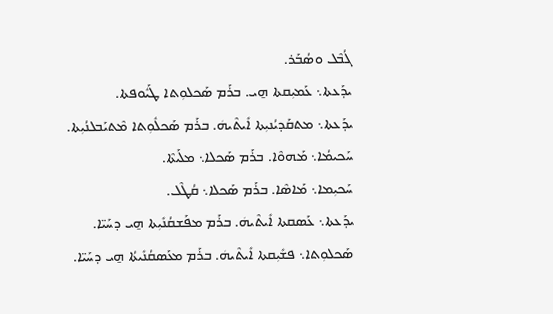ܓܳܒܶܠ ܘܣܳܒܰܪ.
ܝܕܰܥܬܐ܆ ܥܰܡܝܼܩܬܐ ܗ̱ܝ. ܒܪܰܡ ܣܰܟܠܘܼܬܐ ܛܰܝܽܘܦܬܐ.
ܝܕܰܥܬܐ܆ ܡܬܩܰܕܝܳܢܝܼܬܐ ܐܺܝܬܶܝܗܿ. ܒܪܰܡ ܣܰܟܠܽܘܼܬܐ ܡܶܬܝܰܒܠܢܳܝܼܬܐ.
ܚܰܟܝܡܳܐ܆ ܡܰܗܘܶܐ. ܒܪܰܡ ܣܰܟܠܐ܆ ܡܠܰܝܬܶܐ.
ܚܰܟܝܼܡܐ܆ ܡܰܐܣܶܐ. ܒܪܰܡ ܣܰܟܠܐ܆ ܩܳܛܶܠ.
ܝܕܰܥܬܐ܆ ܥܰܣܩܬܐ ܐܺܝܬܶܝܗܿ. ܒܪܰܡ ܡܦܰܫܩܳܢܺܝܼܬܐ ܗ̱ܝ ܕܚܰܝ̈ܐ.
ܣܰܟܠܘܼܬܐ܆ ܦܫܺܝܼܩܬܐ ܐܺܝܬܶܝܗܿ. ܒܪܰܡ ܡܥܰܣܩܳܢܺܝܬܳܐ ܗ̱ܝ ܕܚܰܝ̈ܐ.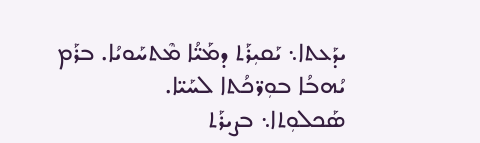ܝܕܰܥܬܐ܆ ܝܰܩܝܼܪܰܬ ܕܡܰܝ̈ܳܐ ܡܶܬܚܰܘܝܳܐ. ܒܪܰܡ ܝܳܗܒܳܐ ܒܘܼܪ̈ܟܳܬܐ ܠܚܰܝ̈ܐ.
ܣܰܟܠܘܼܬܐ܆ ܒܨܝܪܰܬ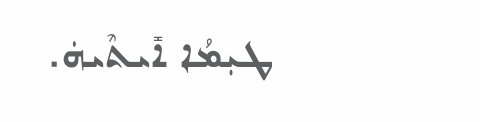ܛܝܼܡܳܐ ܐܺܝܬܶܝܗܿ.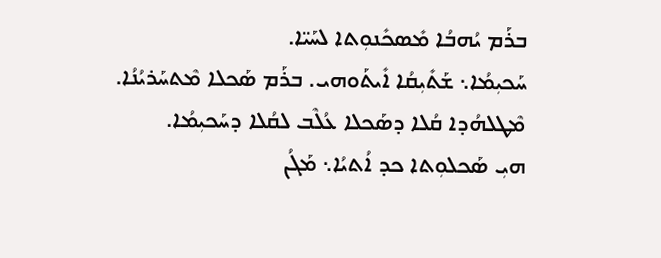ܒܪܰܡ ܝܳܗܒܳܐ ܡܺܣܟܺܢܘܼܬܐ ܠܚܰܝ̈ܐ.
ܚܰܟܝܼܡܳܐ܆ ܫܰܬܺܝܼܩܳܐ ܐܺܝܬܰܘܗܝ. ܒܪܰܡ ܣܰܟܠܐ ܡܶܬܚܰܪܝܳܢܳܐ.
ܡܶܛܠܗܳܕܐ ܩܳܠܐ ܕܣܰܟܠܐ ܥܳܠܶܒ ܠܩܳܠܐ ܕܚܰܟܝܼܡܳܐ.
ܗܝܼ ܣܰܟܠܘܼܬܐ ܟܕ ܐܳܬܝܳܐ܆ ܡܰܓܳܢ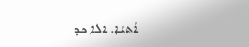ܐܳܬܝܳܐ. ܐܠܐ ܟܕ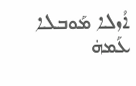ܐܳܙܠܐ ܡܰܘܒܠܐ ܥܰܡܗܿ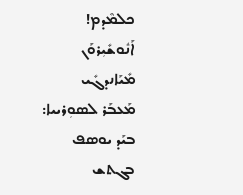ܟܠܡܶܕܡ!
ܐܰܢܽܘܫܺܝܼܪܘܰܢ ܡܺܝܰܐܢܕܓܺܝ
ܡܰܥܒܰܪ ܠܣܘܼܪܝܝܐ: ܒܝܰܕ ܝܘܣܦ ܒܓܬܫ